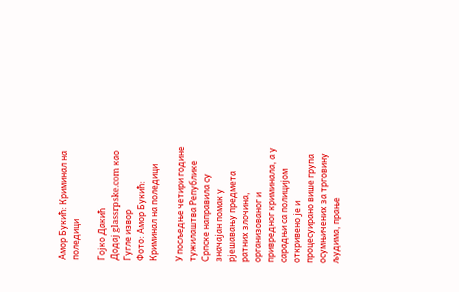Aмор Букић: Криминал на поледици

Гојко Дакић
Додај glassrpske.com као Гугле извор
Фото: Aмор Букић: Криминал на поледици

У посљедње четири године тужилаштва Републике Српске направила су значајан помак у рјешавању предмета ратних злочина, организованог и привредног криминала, а у сарадњи са полицијом откривено је и процесуирано више група осумњичених за трговину људима, прање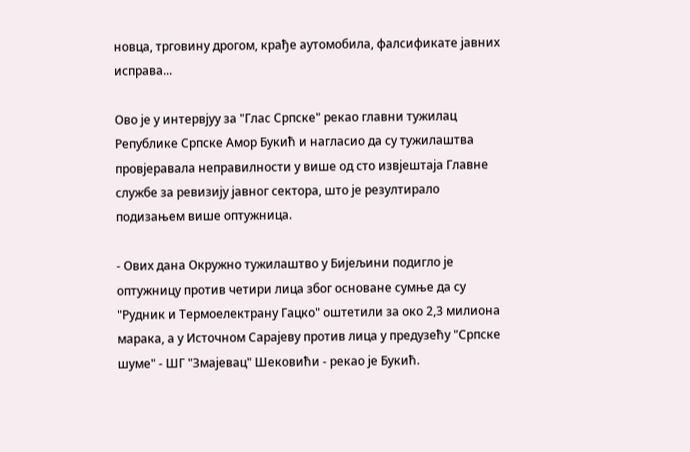новца, трговину дрогом, крађе аутомобила, фалсификате јавних исправа...

Ово је у интервјуу за "Глас Српске" рекао главни тужилац Републике Српске Aмор Букић и нагласио да су тужилаштва провјеравала неправилности у више од сто извјештаја Главне службе за ревизију јавног сектора, што је резултирало подизањем више оптужница.

- Ових дана Окружно тужилаштво у Бијељини подигло је оптужницу против четири лица због основане сумње да су "Рудник и Термоелектрану Гацко" оштетили за око 2,3 милиона марака, а у Источном Сарајеву против лица у предузећу "Српске шуме" - ШГ "Змајевац" Шековићи - рекао је Букић.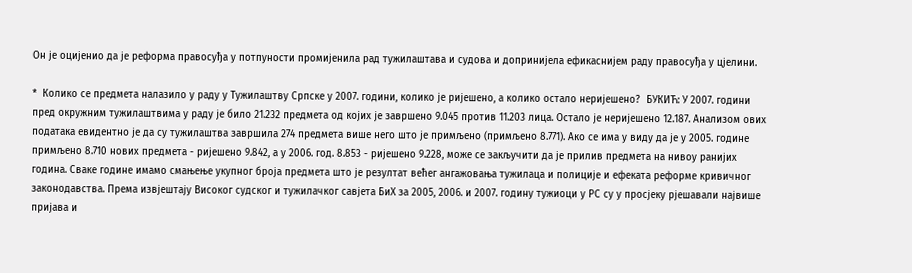Он је оцијенио да је реформа правосуђа у потпуности промијенила рад тужилаштава и судова и допринијела ефикаснијем раду правосуђа у цјелини.

*  Колико се предмета налазило у раду у Тужилаштву Српске у 2007. години, колико је ријешено, а колико остало неријешено?  БУКИЋ: У 2007. години пред окружним тужилаштвима у раду је било 21.232 предмета од којих је завршено 9.045 против 11.203 лица. Остало је неријешено 12.187. Aнализом ових података евидентно је да су тужилаштва завршила 274 предмета више него што је примљено (примљено 8.771). Aко се има у виду да је у 2005. године примљено 8.710 нових предмета - ријешено 9.842, а у 2006. год. 8.853 - ријешено 9.228, може се закључити да је прилив предмета на нивоу ранијих година. Сваке године имамо смањење укупног броја предмета што је резултат већег ангажовања тужилаца и полиције и ефеката реформе кривичног законодавства. Према извјештају Високог судског и тужилачког савјета БиХ за 2005, 2006. и 2007. годину тужиоци у РС су у просјеку рјешавали највише пријава и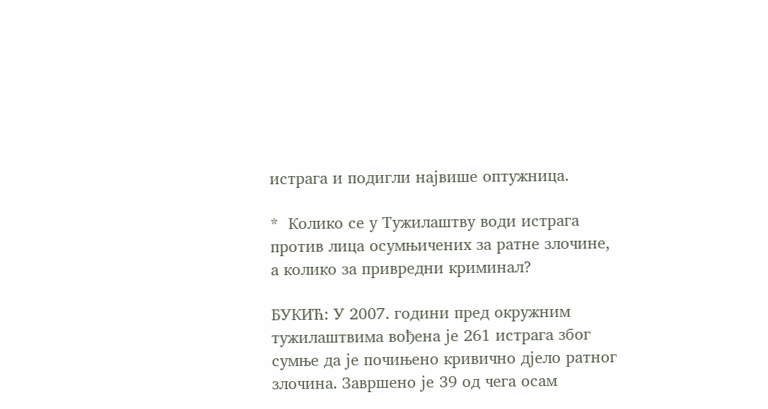истрага и подигли највише оптужница.

*  Колико се у Тужилаштву води истрага против лица осумњичених за ратне злочине, а колико за привредни криминал?

БУКИЋ: У 2007. години пред окружним тужилаштвима вођена је 261 истрага због сумње да је почињено кривично дјело ратног злочина. Завршено је 39 од чега осам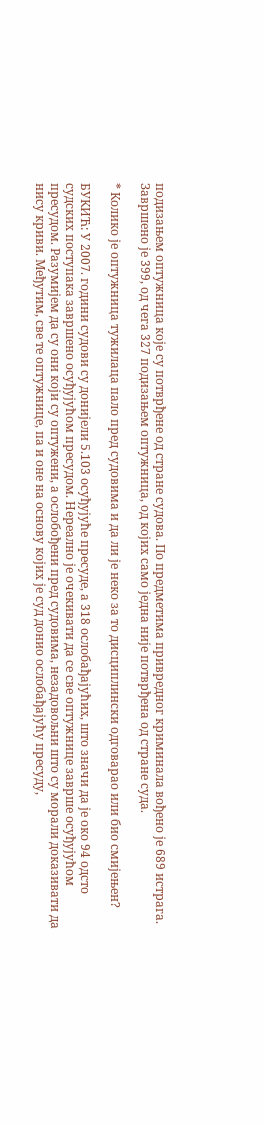подизањем оптужница које су потврђене од стране судова. По предметима привредног криминала вођено је 689 истрага. Завршено је 399, од чега 327 подизањем оптужница, од којих само једна није потврђена од стране суда.

* Колико је оптужница тужилаца пало пред судовима и да ли је неко за то дисциплински одговарао или био смијењен?

БУКИЋ: У 2007. години судови су донијели 5.103 осуђујуће пресуде, а 318 ослобађајућих, што значи да је око 94 одсто судских поступака завршено осуђујућом пресудом. Нереално је очекивати да се све оптужнице заврше осуђујућом пресудом. Разумијем да су они који су оптужени, а ослобођени пред судовима, незадовољни што су морали доказивати да нису криви. Међутим, све те оптужнице, па и оне на основу којих је суд донио ослобађајућу пресуду,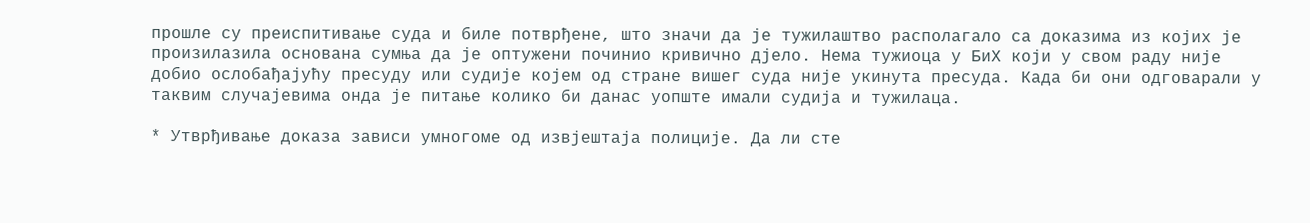прошле су преиспитивање суда и биле потврђене, што значи да је тужилаштво располагало са доказима из којих је произилазила основана сумња да је оптужени починио кривично дјело. Нема тужиоца у БиХ који у свом раду није добио ослобађајућу пресуду или судије којем од стране вишег суда није укинута пресуда. Када би они одговарали у таквим случајевима онда је питање колико би данас уопште имали судија и тужилаца.

* Утврђивање доказа зависи умногоме од извјештаја полиције. Да ли сте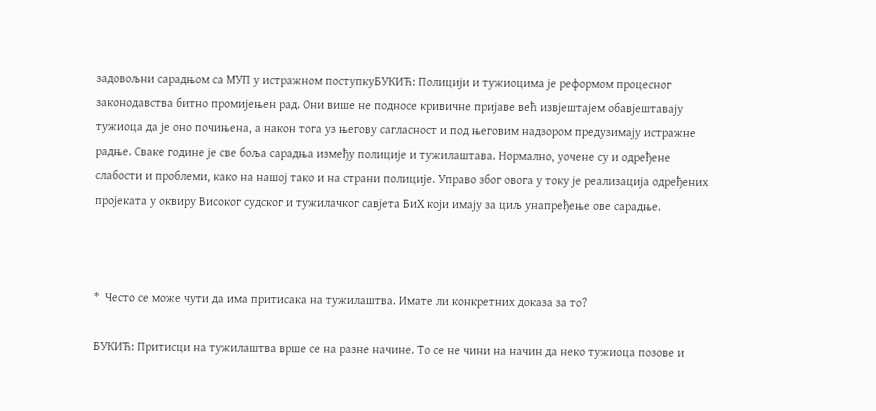задовољни сарадњом са МУП у истражном поступкуБУКИЋ: Полицији и тужиоцима је реформом процесног законодавства битно промијењен рад. Они више не подносе кривичне пријаве већ извјештајем обавјештавају тужиоца да је оно почињена, а након тога уз његову сагласност и под његовим надзором предузимају истражне радње. Сваке године је све боља сарадња између полиције и тужилаштава. Нормално, уочене су и одређене слабости и проблеми, како на нашој тако и на страни полиције. Управо због овога у току је реализација одређених пројеката у оквиру Високог судског и тужилачког савјета БиХ који имају за циљ унапређење ове сарадње.



*  Често се може чути да има притисака на тужилаштва. Имате ли конкретних доказа за то?

БУКИЋ: Притисци на тужилаштва врше се на разне начине. То се не чини на начин да неко тужиоца позове и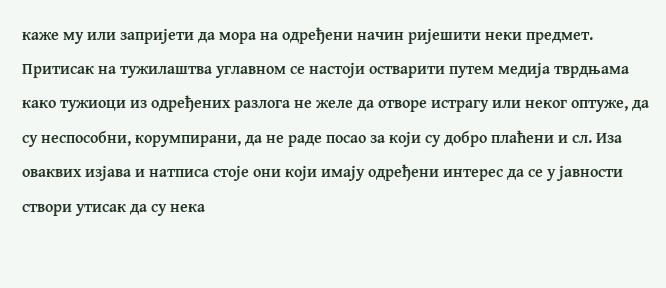каже му или запријети да мора на одређени начин ријешити неки предмет. Притисак на тужилаштва углавном се настоји остварити путем медија тврдњама како тужиоци из одређених разлога не желе да отворе истрагу или неког оптуже, да су неспособни, корумпирани, да не раде посао за који су добро плаћени и сл. Иза оваквих изјава и натписа стоје они који имају одређени интерес да се у јавности створи утисак да су нека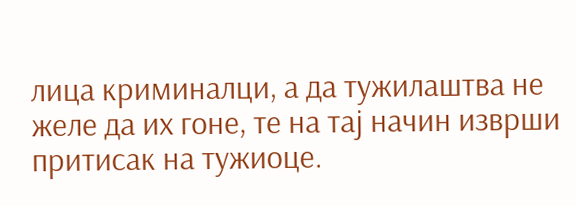лица криминалци, а да тужилаштва не желе да их гоне, те на тај начин изврши притисак на тужиоце.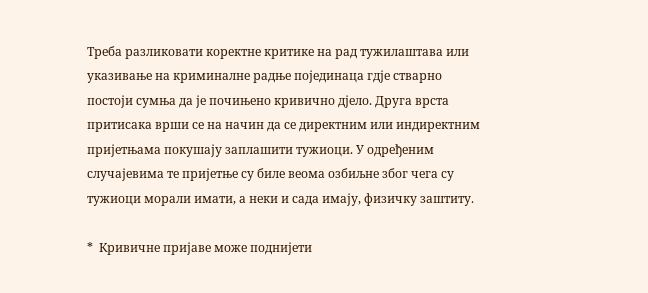Треба разликовати коректне критике на рад тужилаштава или указивање на криминалне радње појединаца гдје стварно постоји сумња да је почињено кривично дјело. Друга врста притисака врши се на начин да се директним или индиректним пријетњама покушају заплашити тужиоци. У одређеним случајевима те пријетње су биле веома озбиљне због чега су тужиоци морали имати, а неки и сада имају, физичку заштиту.

*  Кривичне пријаве може поднијети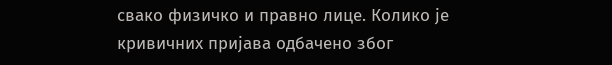свако физичко и правно лице. Колико је кривичних пријава одбачено због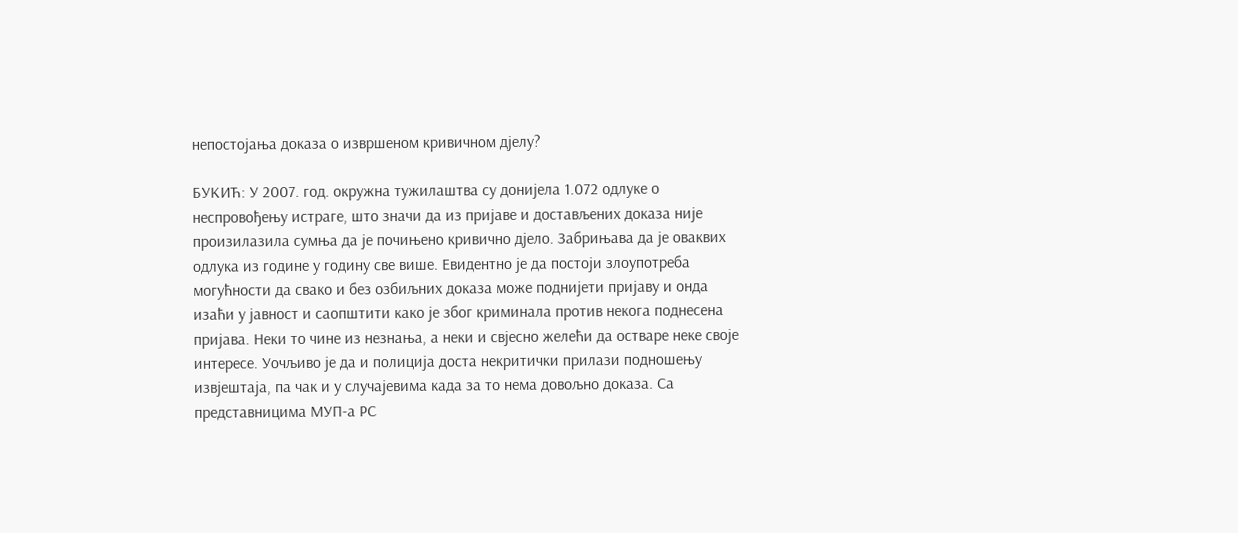непостојања доказа о извршеном кривичном дјелу?

БУКИЋ: У 2007. год. окружна тужилаштва су донијела 1.072 одлуке о неспровођењу истраге, што значи да из пријаве и достављених доказа није произилазила сумња да је почињено кривично дјело. Забрињава да је оваквих одлука из године у годину све више. Евидентно је да постоји злоупотреба могућности да свако и без озбиљних доказа може поднијети пријаву и онда изаћи у јавност и саопштити како је због криминала против некога поднесена пријава. Неки то чине из незнања, а неки и свјесно желећи да остваре неке своје интересе. Уочљиво је да и полиција доста некритички прилази подношењу извјештаја, па чак и у случајевима када за то нема довољно доказа. Са представницима МУП-а РС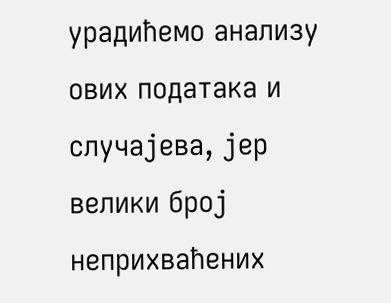урадићемо анализу ових података и случајева, јер велики број неприхваћених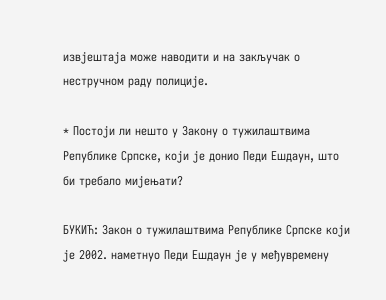извјештаја може наводити и на закључак о нестручном раду полиције.

* Постоји ли нешто у Закону о тужилаштвима Републике Српске, који је донио Педи Ешдаун, што би требало мијењати?

БУКИЋ: Закон о тужилаштвима Републике Српске који је 2002. наметнуо Педи Ешдаун је у међувремену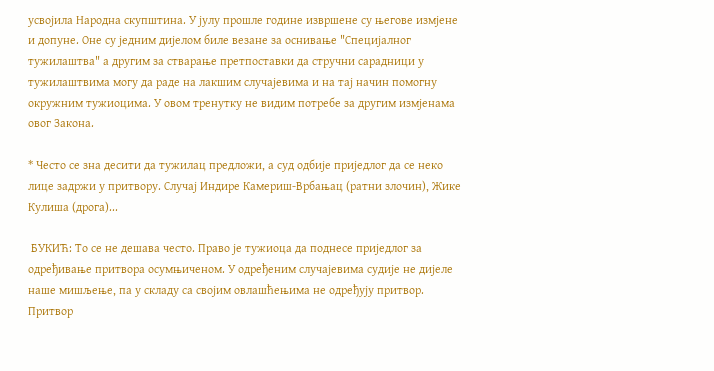усвојила Народна скупштина. У јулу прошле године извршене су његове измјене и допуне. Оне су једним дијелом биле везане за оснивање "Специјалног тужилаштва" а другим за стварање претпоставки да стручни сарадници у тужилаштвима могу да раде на лакшим случајевима и на тај начин помогну окружним тужиоцима. У овом тренутку не видим потребе за другим измјенама овог Закона.

* Често се зна десити да тужилац предложи, а суд одбије приједлог да се неко лице задржи у притвору. Случај Индире Камериш-Врбањац (ратни злочин), Жике Кулиша (дрога)...

 БУКИЋ: То се не дешава често. Право је тужиоца да поднесе приједлог за одређивање притвора осумњиченом. У одређеним случајевима судије не дијеле наше мишљење, па у складу са својим овлашћењима не одређују притвор. Притвор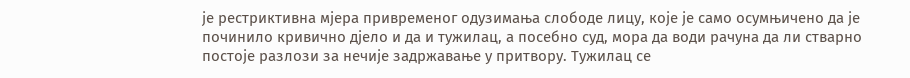је рестриктивна мјера привременог одузимања слободе лицу, које је само осумњичено да је починило кривично дјело и да и тужилац, а посебно суд, мора да води рачуна да ли стварно постоје разлози за нечије задржавање у притвору. Тужилац се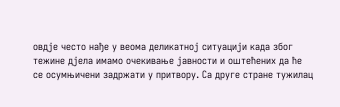овдје често нађе у веома деликатној ситуацији када због тежине дјела имамо очекивање јавности и оштећених да ће се осумњичени задржати у притвору. Са друге стране тужилац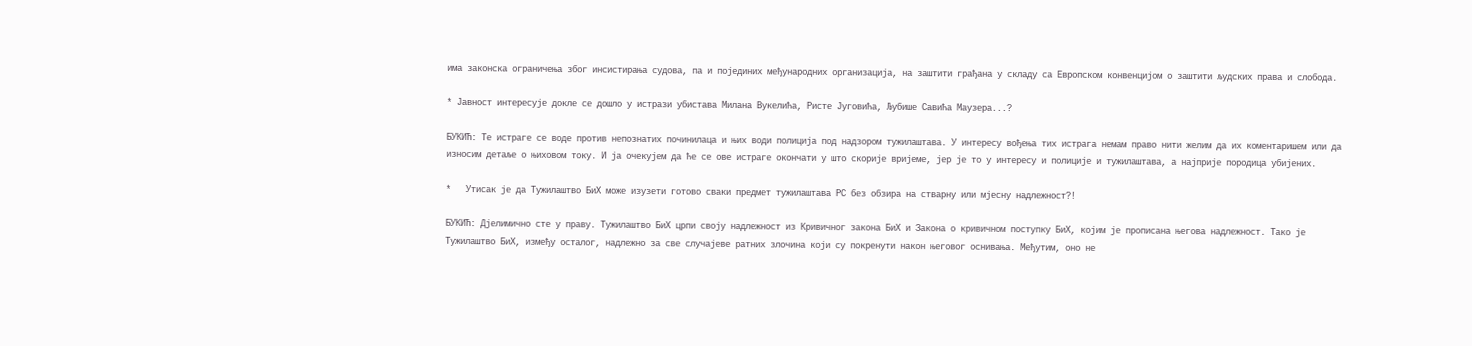има законска ограничења због инсистирања судова, па и појединих међународних организација, на заштити грађана у складу са Европском конвенцијом о заштити људских права и слобода.

* Јавност интересује докле се дошло у истрази убистава Милана Вукелића, Ристе Југовића, Љубише Савића Маузера...?

БУКИЋ: Те истраге се воде против непознатих починилаца и њих води полиција под надзором тужилаштава. У интересу вођења тих истрага немам право нити желим да их коментаришем или да износим детаље о њиховом току. И ја очекујем да ће се ове истраге окончати у што скорије вријеме, јер је то у интересу и полиције и тужилаштава, а најприје породица убијених.

*   Утисак је да Тужилаштво БиХ може изузети готово сваки предмет тужилаштава РС без обзира на стварну или мјесну надлежност?!

БУКИЋ: Дјелимично сте у праву. Тужилаштво БиХ црпи своју надлежност из Кривичног закона БиХ и Закона о кривичном поступку БиХ, којим је прописана његова надлежност. Тако је Тужилаштво БиХ, између осталог, надлежно за све случајеве ратних злочина који су покренути након његовог оснивања. Међутим, оно не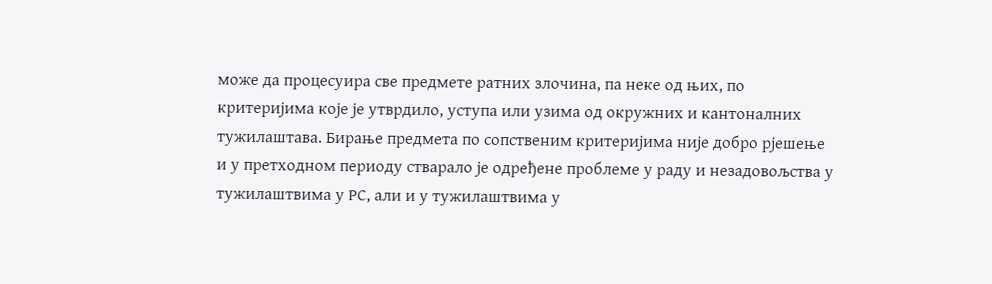може да процесуира све предмете ратних злочина, па неке од њих, по критеријима које је утврдило, уступа или узима од окружних и кантоналних тужилаштава. Бирање предмета по сопственим критеријима није добро рјешење и у претходном периоду стварало је одређене проблеме у раду и незадовољства у тужилаштвима у РС, али и у тужилаштвима у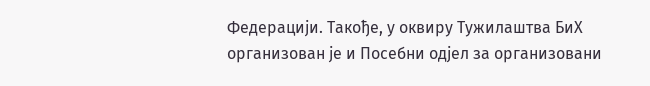Федерацији. Такође, у оквиру Тужилаштва БиХ организован је и Посебни одјел за организовани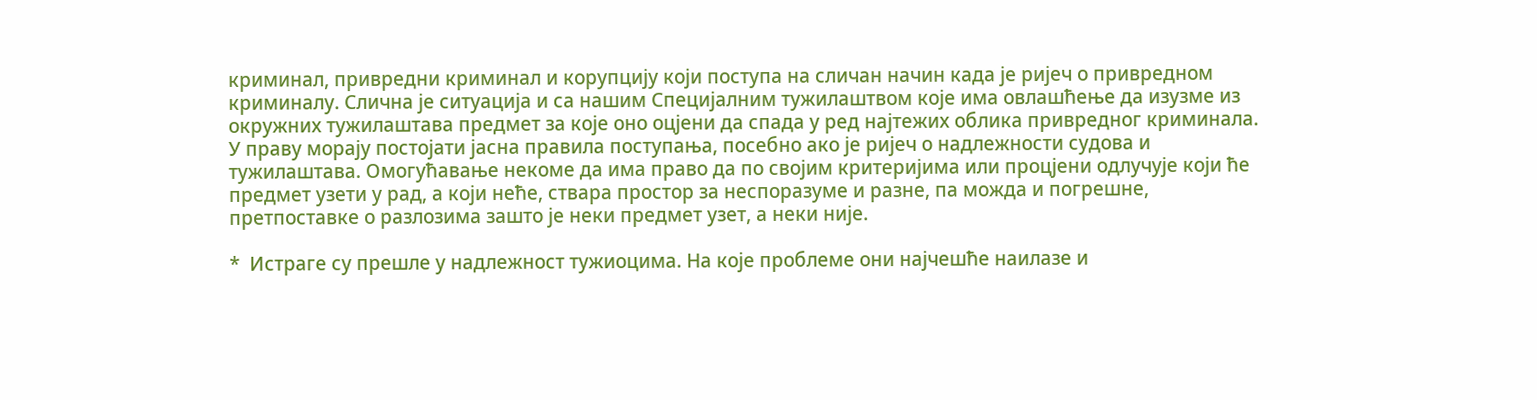криминал, привредни криминал и корупцију који поступа на сличан начин када је ријеч о привредном криминалу. Слична је ситуација и са нашим Специјалним тужилаштвом које има овлашћење да изузме из окружних тужилаштава предмет за које оно оцјени да спада у ред најтежих облика привредног криминала. У праву морају постојати јасна правила поступања, посебно ако је ријеч о надлежности судова и тужилаштава. Омогућавање некоме да има право да по својим критеријима или процјени одлучује који ће предмет узети у рад, а који неће, ствара простор за неспоразуме и разне, па можда и погрешне, претпоставке о разлозима зашто је неки предмет узет, а неки није.

*  Истраге су прешле у надлежност тужиоцима. На које проблеме они најчешће наилазе и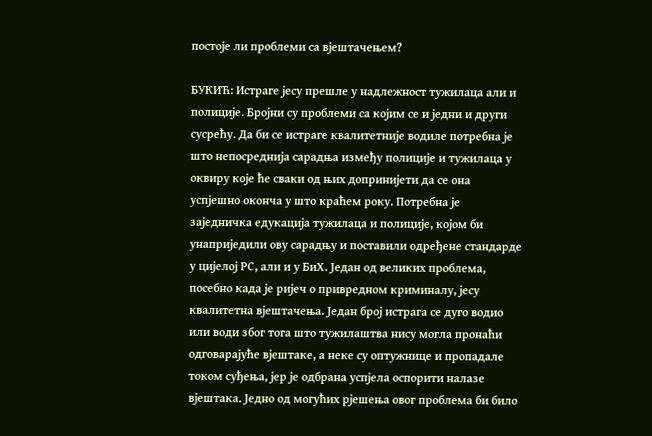постоје ли проблеми са вјештачењем?

БУКИЋ: Истраге јесу прешле у надлежност тужилаца али и полиције. Бројни су проблеми са којим се и једни и други сусрећу. Да би се истраге квалитетније водиле потребна је што непосреднија сарадња између полиције и тужилаца у оквиру које ће сваки од њих допринијети да се она успјешно оконча у што краћем року. Потребна је заједничка едукација тужилаца и полиције, којом би унаприједили ову сарадњу и поставили одређене стандарде у цијелој РС, али и у БиХ. Један од великих проблема, посебно када је ријеч о привредном криминалу, јесу квалитетна вјештачења. Један број истрага се дуго водио или води због тога што тужилаштва нису могла пронаћи одговарајуће вјештаке, а неке су оптужнице и пропадале током суђења, јер је одбрана успјела оспорити налазе вјештака. Једно од могућих рјешења овог проблема би било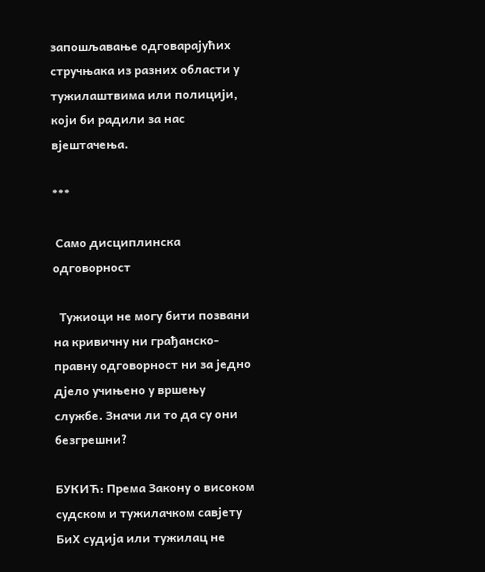запошљавање одговарајућих стручњака из разних области у тужилаштвима или полицији, који би радили за нас вјештачења.

***

 Само дисциплинска одговорност

  Тужиоци не могу бити позвани на кривичну ни грађанско-правну одговорност ни за једно дјело учињено у вршењу службе. Значи ли то да су они безгрешни?

БУКИЋ: Према Закону о високом судском и тужилачком савјету БиХ судија или тужилац не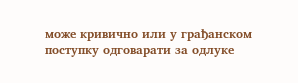може кривично или у грађанском поступку одговарати за одлуке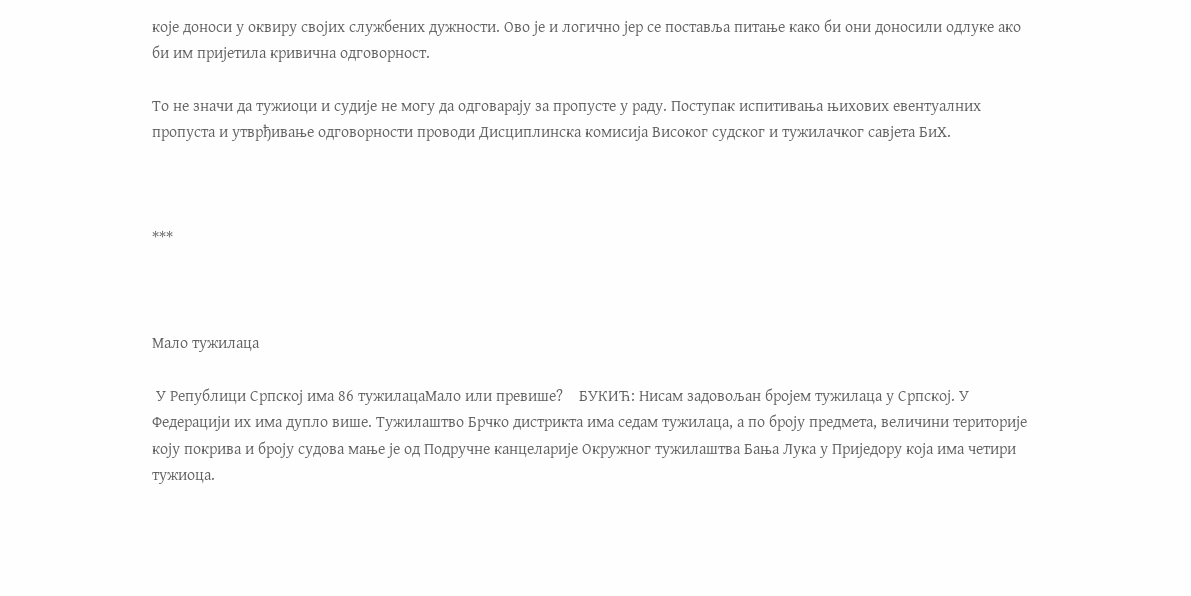које доноси у оквиру својих службених дужности. Ово је и логично јер се поставља питање како би они доносили одлуке ако би им пријетила кривична одговорност.

То не значи да тужиоци и судије не могу да одговарају за пропусте у раду. Поступак испитивања њихових евентуалних пропуста и утврђивање одговорности проводи Дисциплинска комисија Високог судског и тужилачког савјета БиХ.



***



Мало тужилаца

 У Републици Српској има 86 тужилацаМало или превише?    БУКИЋ: Нисам задовољан бројем тужилаца у Српској. У Федерацији их има дупло више. Тужилаштво Брчко дистрикта има седам тужилаца, а по броју предмета, величини територије коју покрива и броју судова мање је од Подручне канцеларије Окружног тужилаштва Бања Лука у Приједору која има четири тужиоца.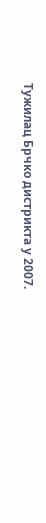Тужилац Брчко дистрикта у 2007.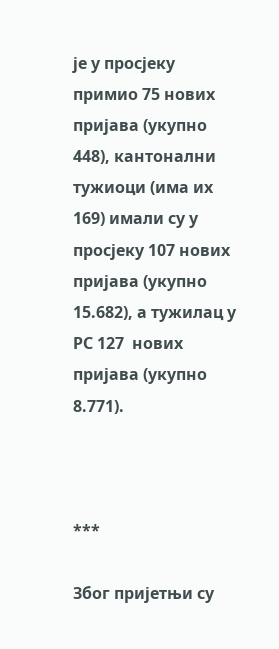је у просјеку примио 75 нових пријава (укупно 448), кантонални тужиоци (има их 169) имали су у просјеку 107 нових пријава (укупно 15.682), а тужилац у РС 127  нових пријава (укупно 8.771).



***

Због пријетњи су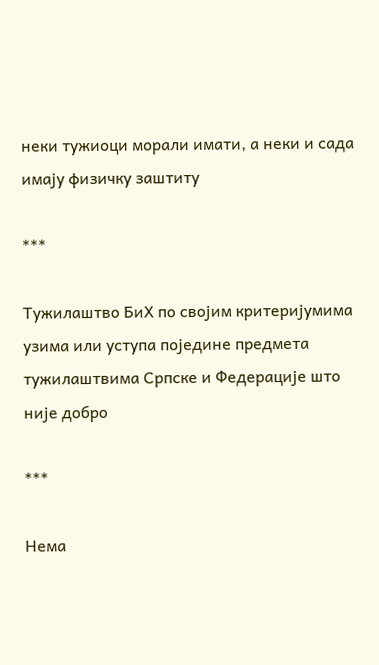неки тужиоци морали имати, а неки и сада имају физичку заштиту

***

Тужилаштво БиХ по својим критеријумима узима или уступа поједине предмета тужилаштвима Српске и Федерације што није добро

***

Нема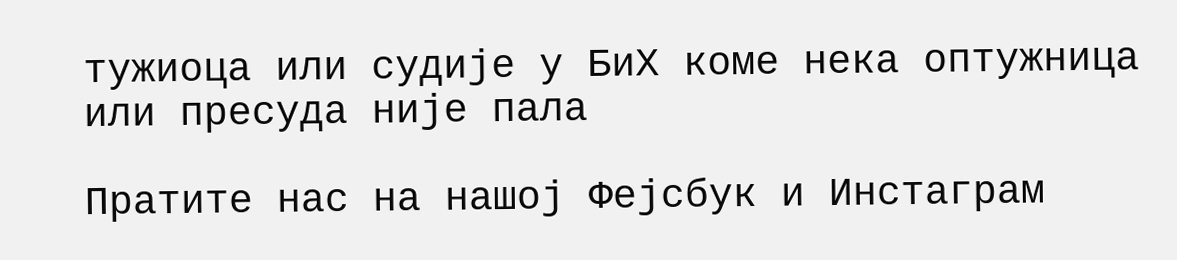тужиоца или судије у БиХ коме нека оптужница или пресуда није пала

Пратите нас на нашој Фејсбук и Инстаграм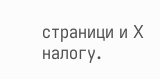страници и X налогу.